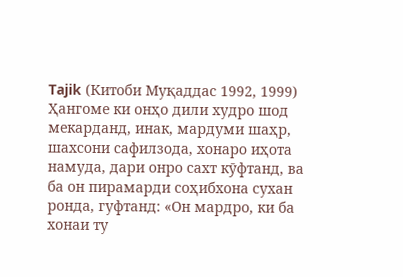Tajik (Китоби Муқаддас 1992, 1999)
Ҳангоме ки онҳо дили худро шод мекарданд, инак, мардуми шаҳр, шахсони сафилзода, хонаро иҳота намуда, дари онро сахт кӯфтанд, ва ба он пирамарди соҳибхона сухан ронда, гуфтанд: «Он мардро, ки ба хонаи ту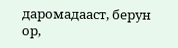даромадааст, берун ор,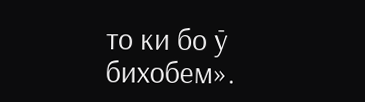то ки бо ӯ бихобем».